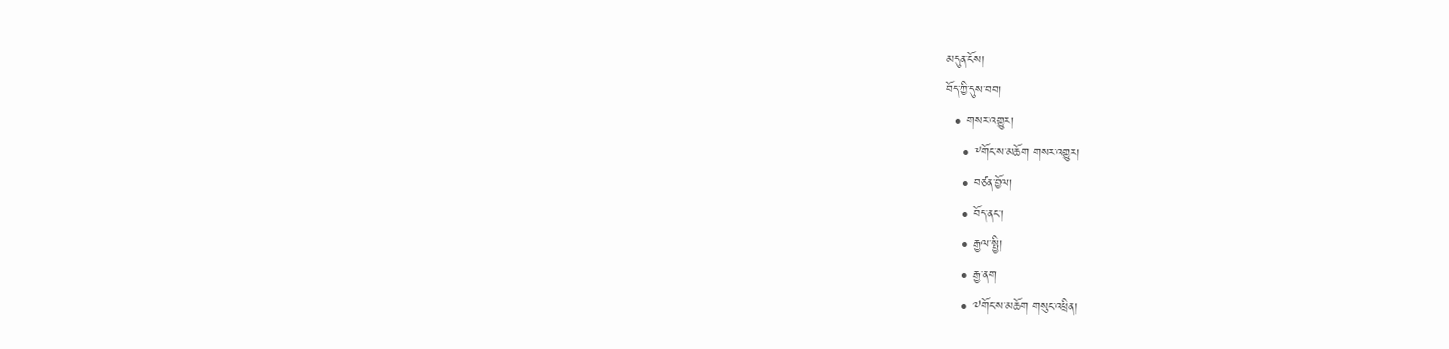མདུན་ངོས།
བོད་ཀྱི་དུས་བབ།
  • གསར་འགྱུར།
    • ༸གོང་ས་མཆོག གསར་འགྱུར།
    • བཙན་བྱོལ།
    • བོད་ནང་།
    • རྒྱལ་སྤྱི།
    • རྒྱ་ནག
    • ༧གོང་ས་མཆོག གསུང་འཕྲིན།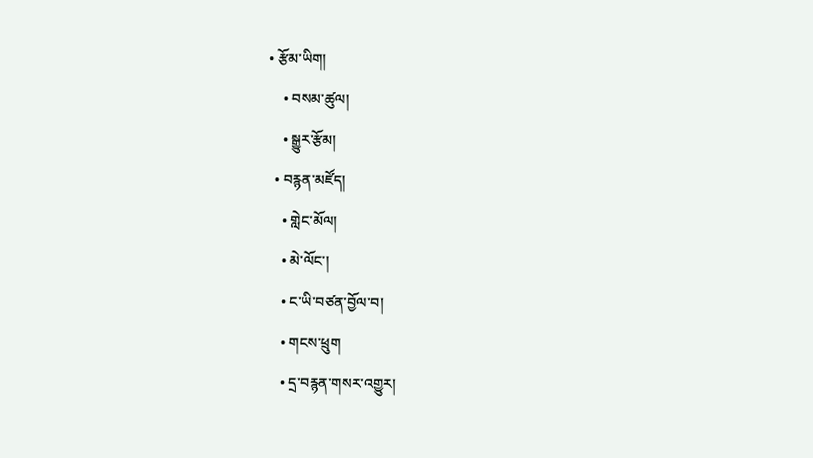• རྩོམ་ཡིག།
    • བསམ་ཚུལ།
    • སྒྱུར་རྩོམ།
  • བརྙན་མཛོད།
    • གླེང་མོལ།
    • མེ་ལོང་།
    • ང་ཡི་བཙན་བྱོལ་བ།
    • གངས་ཕྲུག
    • དྲ་བརྙན་གསར་འགྱུར།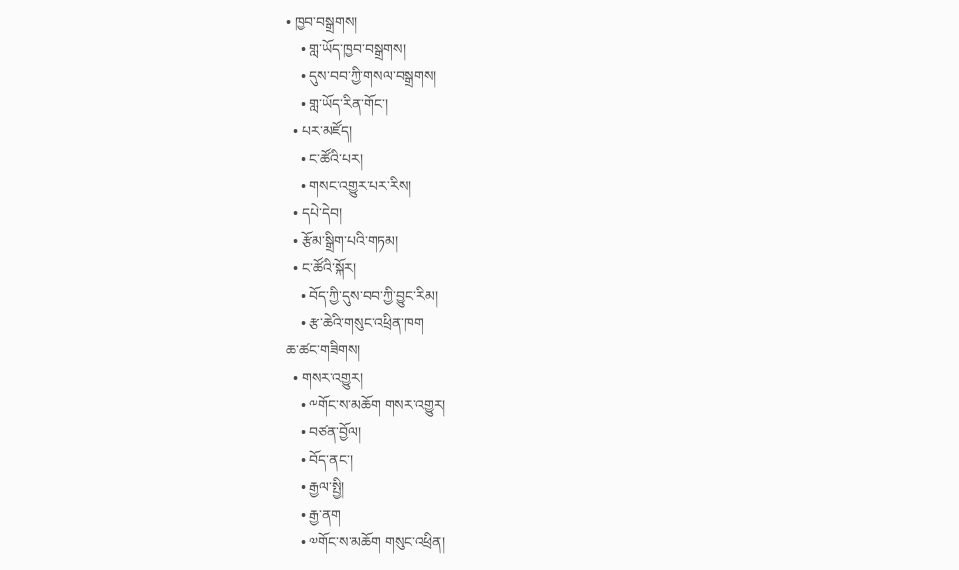• ཁྱབ་བསྒྲགས།
    • གླ་ཡོད་ཁྱབ་བསྒྲགས།
    • དུས་བབ་ཀྱི་གསལ་བསྒྲགས།
    • གླ་ཡོད་རིན་གོང་།
  • པར་མཛོད།
    • ང་ཚོའི་པར།
    • གསང་འགྱུར་པར་རིས།
  • དཔེ་དེབ།
  • རྩོམ་སྒྲིག་པའི་གཏམ།
  • ང་ཚོའི་སྐོར།
    • བོད་ཀྱི་དུས་བབ་ཀྱི་བྱུང་རིམ།
    • རྩ་ཆེའི་གསུང་འཕྲིན་ཁག
ཆ་ཚང་གཟིགས།
  • གསར་འགྱུར།
    • ༸གོང་ས་མཆོག གསར་འགྱུར།
    • བཙན་བྱོལ།
    • བོད་ནང་།
    • རྒྱལ་སྤྱི།
    • རྒྱ་ནག
    • ༧གོང་ས་མཆོག གསུང་འཕྲིན།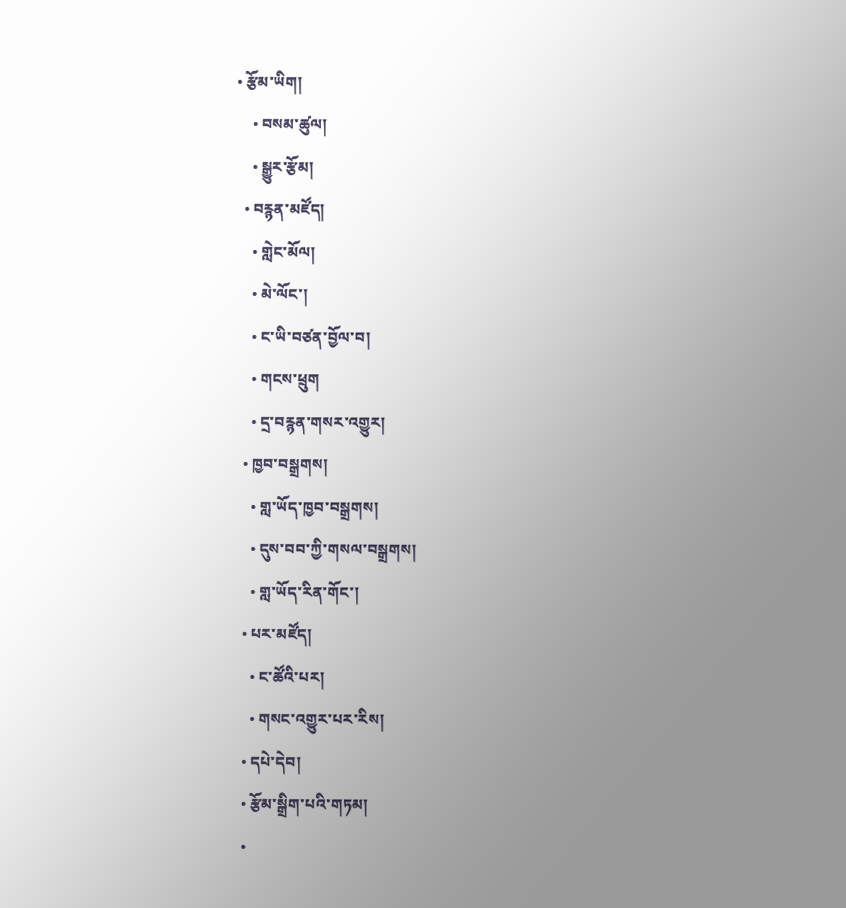• རྩོམ་ཡིག།
    • བསམ་ཚུལ།
    • སྒྱུར་རྩོམ།
  • བརྙན་མཛོད།
    • གླེང་མོལ།
    • མེ་ལོང་།
    • ང་ཡི་བཙན་བྱོལ་བ།
    • གངས་ཕྲུག
    • དྲ་བརྙན་གསར་འགྱུར།
  • ཁྱབ་བསྒྲགས།
    • གླ་ཡོད་ཁྱབ་བསྒྲགས།
    • དུས་བབ་ཀྱི་གསལ་བསྒྲགས།
    • གླ་ཡོད་རིན་གོང་།
  • པར་མཛོད།
    • ང་ཚོའི་པར།
    • གསང་འགྱུར་པར་རིས།
  • དཔེ་དེབ།
  • རྩོམ་སྒྲིག་པའི་གཏམ།
  •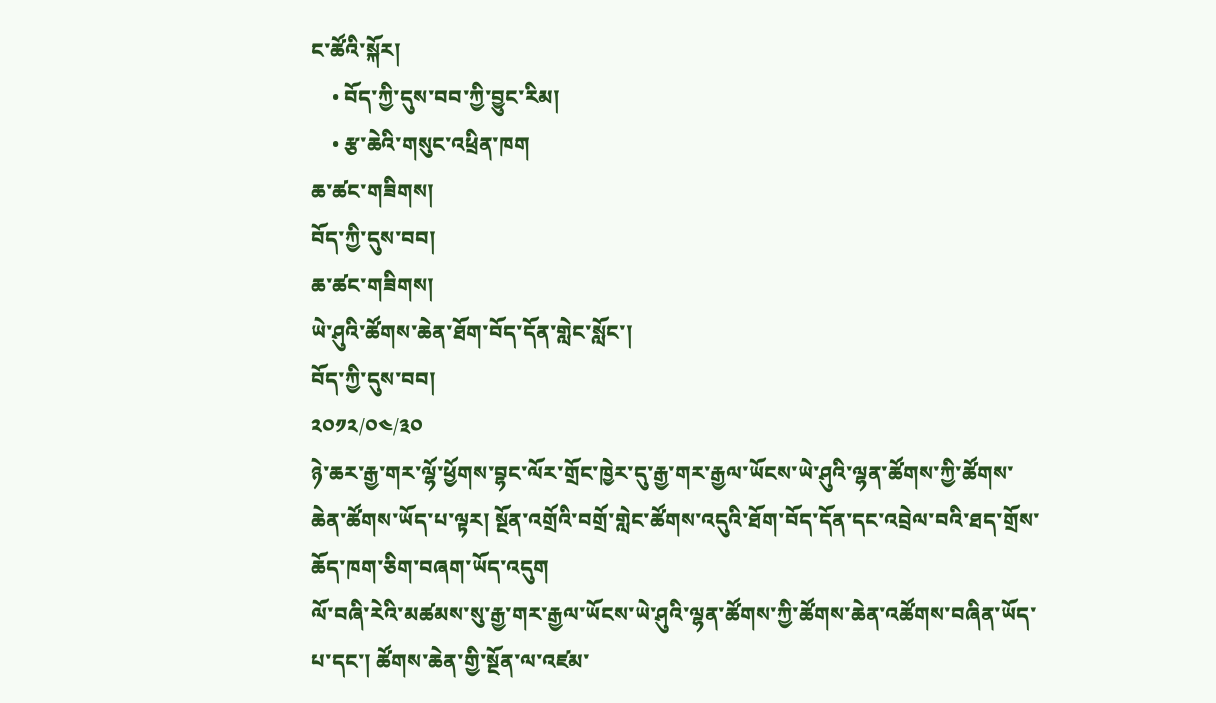ང་ཚོའི་སྐོར།
    • བོད་ཀྱི་དུས་བབ་ཀྱི་བྱུང་རིམ།
    • རྩ་ཆེའི་གསུང་འཕྲིན་ཁག
ཆ་ཚང་གཟིགས།
བོད་ཀྱི་དུས་བབ།
ཆ་ཚང་གཟིགས།
ཡེ་ཤུའི་ཚོགས་ཆེན་ཐོག་བོད་དོན་གླེང་སློང་།
བོད་ཀྱི་དུས་བབ།
༢༠༡༢/༠༤/༣༠
ཉེ་ཆར་རྒྱ་གར་ལྷོ་ཕྱོགས་བྷང་ལོར་གྲོང་ཁྱེར་དུ་རྒྱ་གར་རྒྱལ་ཡོངས་ཡེ་ཤུའི་ལྷན་ཚོགས་ཀྱི་ཚོགས་ཆེན་ཚོགས་ཡོད་པ་ལྟར། སྔོན་འགྲོའི་བགྲོ་གླེང་ཚོགས་འདུའི་ཐོག་བོད་དོན་དང་འབྲེལ་བའི་ཐད་གྲོས་ཆོད་ཁག་ཅིག་བཞག་ཡོད་འདུག
ལོ་བཞི་རེའི་མཚམས་སུ་རྒྱ་གར་རྒྱལ་ཡོངས་ཡེ་ཤུའི་ལྷན་ཚོགས་ཀྱི་ཚོགས་ཆེན་འཚོགས་བཞིན་ཡོད་པ་དང་། ཚོགས་ཆེན་གྱི་སྔོན་ལ་འཛམ་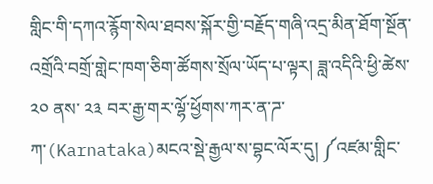གླིང་གི་དཀའ་རྙོག་སེལ་ཐབས་སྐོར་གྱི་བརྗོད་གཞི་འདྲ་མིན་ཐོག་སྔོན་འགྲོའི་བགྲོ་གླེང་ཁག་ཅིག་ཚོགས་སྲོལ་ཡོད་པ་ལྟར། ཟླ་འདིའི་ཕྱི་ཚེས་ ༢༠ ནས་ ༢༣ བར་རྒྱ་གར་ལྷོ་ཕྱོགས་ཀར་ན་ཌ་ཀ་(Karnataka)མངའ་སྡེ་རྒྱལ་ས་བྷང་ལོར་དུ། ༼འཛམ་གླིང་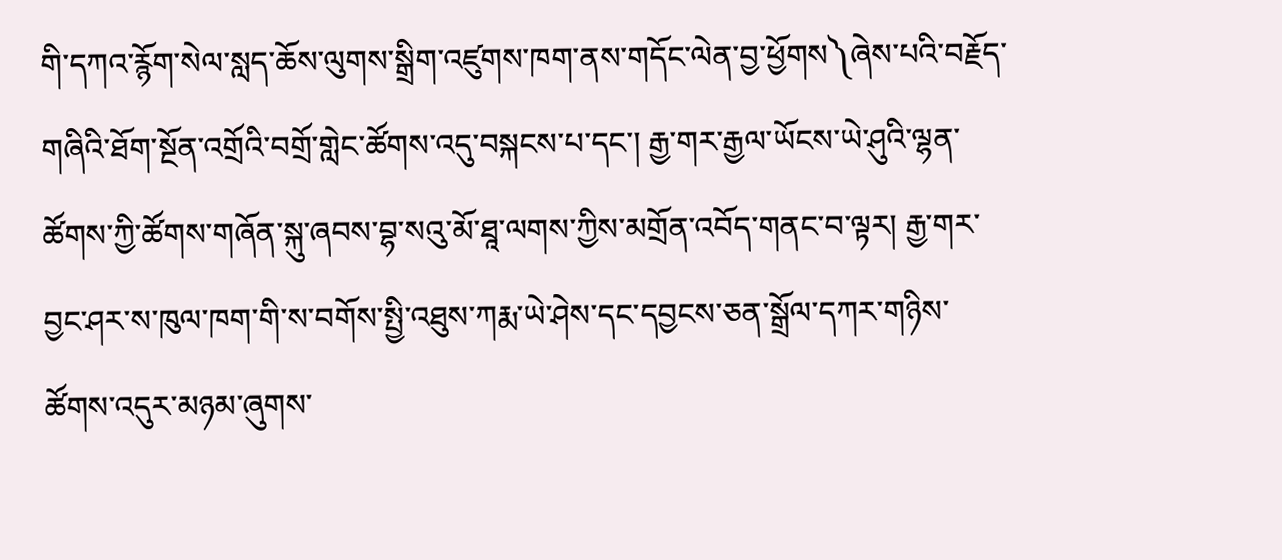གི་དཀའ་རྙོག་སེལ་སླད་ཆོས་ལུགས་སྒྲིག་འཛུགས་ཁག་ནས་གདོང་ལེན་བྱ་ཕྱོགས༽ཞེས་པའི་བརྗོད་གཞིའི་ཐོག་སྔོན་འགྲོའི་བགྲོ་གླེང་ཚོགས་འདུ་བསྐངས་པ་དང་། རྒྱ་གར་རྒྱལ་ཡོངས་ཡེ་ཤུའི་ལྷན་ཚོགས་ཀྱི་ཚོགས་གཞོན་སྐུ་ཞབས་བྷ་སའུ་མོ་ཐཱ་ལགས་ཀྱིས་མགྲོན་འབོད་གནང་བ་ལྟར། རྒྱ་གར་བྱང་ཤར་ས་ཁུལ་ཁག་གི་ས་བགོས་སྤྱི་འཐུས་ཀརྨ་ཡེ་ཤེས་དང་དབྱངས་ཅན་སྒྲོལ་དཀར་གཉིས་ཚོགས་འདུར་མཉམ་ཞུགས་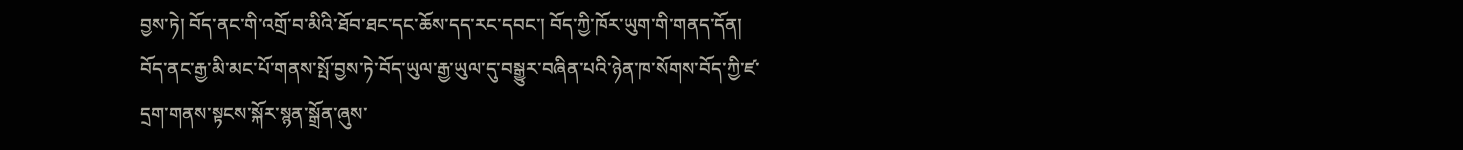བྱས་ཏེ། བོད་ནང་གི་འགྲོ་བ་མིའི་ཐོབ་ཐང་དང་ཆོས་དད་རང་དབང་། བོད་ཀྱི་ཁོར་ཡུག་གི་གནད་དོན། བོད་ནང་རྒྱ་མི་མང་པོ་གནས་སྤོ་བྱས་ཏེ་བོད་ཡུལ་རྒྱ་ཡུལ་དུ་བསྒྱུར་བཞིན་པའི་ཉེན་ཁ་སོགས་བོད་ཀྱི་ཛ་དྲག་གནས་སྟངས་སྐོར་སྙན་སྒྲོན་ཞུས་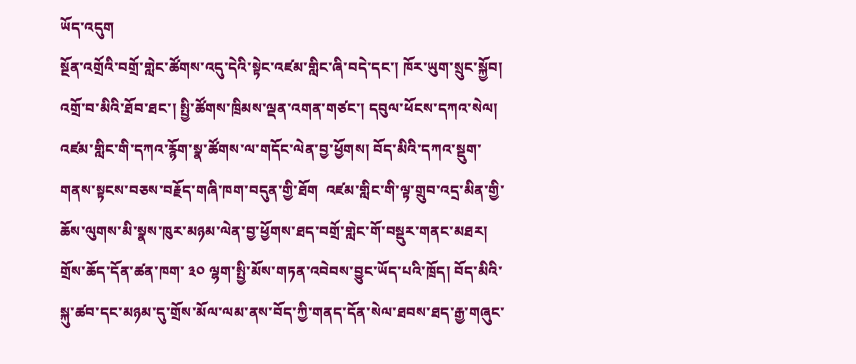ཡོད་འདུག
སྔོན་འགྲོའི་བགྲོ་གླེང་ཚོགས་འདུ་དེའི་སྟེང་འཛམ་གླིང་ཞི་བདེ་དང་། ཁོར་ཡུག་སྲུང་སྐྱོབ། འགྲོ་བ་མིའི་ཐོབ་ཐང་། སྤྱི་ཚོགས་ཁྲིམས་ལྡན་འགན་གཙང་། དབུལ་ཕོངས་དཀའ་སེལ། འཛམ་གླིང་གི་དཀའ་རྙོག་སྣ་ཚོགས་ལ་གདོང་ལེན་བྱ་ཕྱོགས། བོད་མིའི་དཀའ་སྡུག་གནས་སྟངས་བཅས་བརྗོད་གཞི་ཁག་བདུན་གྱི་ཐོག  འཛམ་གླིང་གི་ལྟ་གྲུབ་འདྲ་མིན་གྱི་ཆོས་ལུགས་མི་སྣས་ཁུར་མཉམ་ལེན་བྱ་ཕྱོགས་ཐད་བགྲོ་གླེང་གོ་བསྡུར་གནང་མཐར། གྲོས་ཆོད་དོན་ཚན་ཁག་ ༣༠ ལྷག་སྤྱི་མོས་གཏན་འབེབས་བྱུང་ཡོད་པའི་ཁྲོད། བོད་མིའི་སྐུ་ཚབ་དང་མཉམ་དུ་གྲོས་མོལ་ལམ་ནས་བོད་ཀྱི་གནད་དོན་སེལ་ཐབས་ཐད་རྒྱ་གཞུང་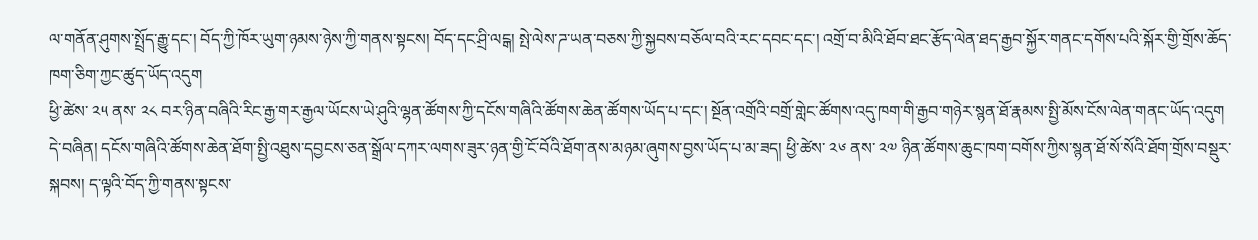ལ་གནོན་ཤུགས་སྤྲོད་རྒྱུ་དང་། བོད་ཀྱི་ཁོར་ཡུག་ཉམས་ཉེས་ཀྱི་གནས་སྟངས། བོད་དང་ཤྲི་ལངྒ། སྤེ་ལེས་ཌ་ཡན་བཅས་ཀྱི་སྐྱབས་བཅོལ་བའི་རང་དབང་དང་། འགྲོ་བ་མིའི་ཐོབ་ཐང་རྩོད་ལེན་ཐད་རྒྱབ་སྐྱོར་གནང་དགོས་པའི་སྐོར་གྱི་གྲོས་ཆོད་ཁག་ཅིག་ཀྱང་ཚུད་ཡོད་འདུག
ཕྱི་ཚེས་ ༢༥ ནས་ ༢༨ བར་ཉིན་བཞིའི་རིང་རྒྱ་གར་རྒྱལ་ཡོངས་ཡེ་ཤུའི་ལྷན་ཚོགས་ཀྱི་དངོས་གཞིའི་ཚོགས་ཆེན་ཚོགས་ཡོད་པ་དང་། སྔོན་འགྲོའི་བགྲོ་གླེང་ཚོགས་འདུ་ཁག་གི་རྒྱབ་གཉེར་སྙན་ཐོ་རྣམས་སྤྱི་མོས་ངོས་ལེན་གནང་ཡོད་འདུག དེ་བཞིན། དངོས་གཞིའི་ཚོགས་ཆེན་ཐོག་སྤྱི་འཐུས་དབྱངས་ཅན་སྒྲོལ་དཀར་ལགས་ཟུར་ཉན་གྱི་ངོ་བོའི་ཐོག་ནས་མཉམ་ཞུགས་བྱས་ཡོད་པ་མ་ཟད། ཕྱི་ཚེས་ ༢༦ ནས་ ༢༧ ཉིན་ཚོགས་ཆུང་ཁག་བགོས་ཀྱིས་སྙན་ཐོ་སོ་སོའི་ཐོག་གྲོས་བསྡུར་སྐབས། ད་ལྟའི་བོད་ཀྱི་གནས་སྟངས་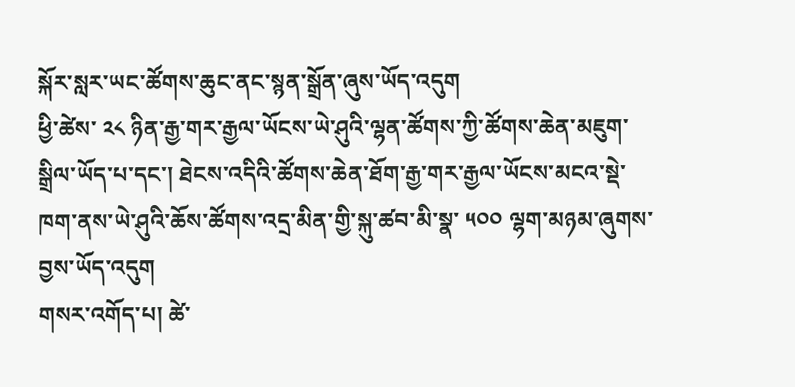སྐོར་སླར་ཡང་ཚོགས་ཆུང་ནང་སྙན་སྒྲོན་ཞུས་ཡོད་འདུག
ཕྱི་ཚེས་ ༢༨ ཉིན་རྒྱ་གར་རྒྱལ་ཡོངས་ཡེ་ཤུའི་ལྷན་ཚོགས་ཀྱི་ཚོགས་ཆེན་མཇུག་སྒྲིལ་ཡོད་པ་དང་། ཐེངས་འདིའི་ཚོགས་ཆེན་ཐོག་རྒྱ་གར་རྒྱལ་ཡོངས་མངའ་སྡེ་ཁག་ནས་ཡེ་ཤུའི་ཆོས་ཚོགས་འདྲ་མིན་གྱི་སྐུ་ཚབ་མི་སྣ་ ༥༠༠ ལྷག་མཉམ་ཞུགས་བྱས་ཡོད་འདུག
གསར་འགོད་པ། ཚེ་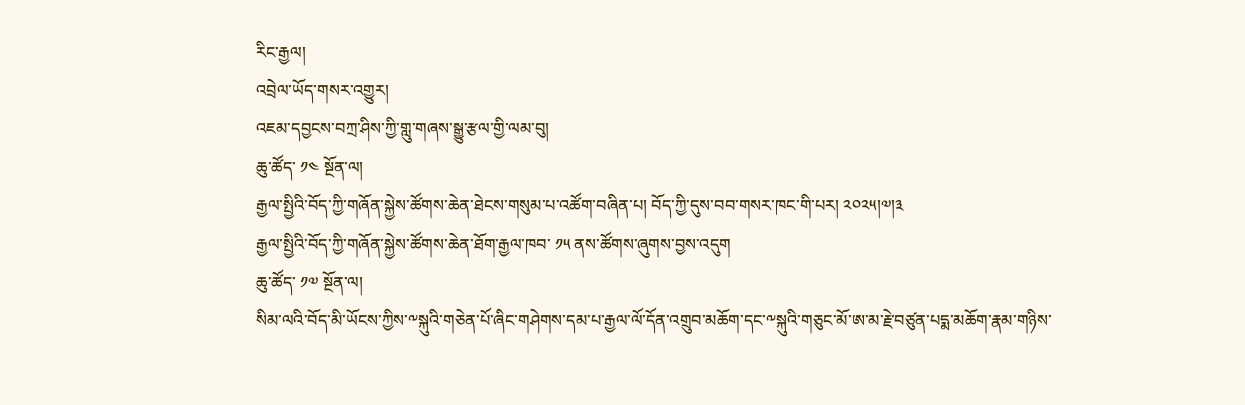རིང་རྒྱལ།
འབྲེལ་ཡོད་གསར་འགྱུར།
འཇམ་དབྱངས་བཀྲ་ཤིས་ཀྱི་གླུ་གཞས་སྒྱུ་རྩལ་གྱི་ལམ་བུ།
ཆུ་ཚོད་ ༡༤ སྔོན་ལ།
རྒྱལ་སྤྱིའི་བོད་ཀྱི་གཞོན་སྐྱེས་ཚོགས་ཆེན་ཐེངས་གསུམ་པ་འཚོག་བཞིན་པ། བོད་ཀྱི་དུས་བབ་གསར་ཁང་གི་པར། ༢༠༢༥།༧།༣
རྒྱལ་སྤྱིའི་བོད་ཀྱི་གཞོན་སྐྱེས་ཚོགས་ཆེན་ཐོག་རྒྱལ་ཁབ་ ༡༥ ནས་ཚོགས་ཞུགས་བྱས་འདུག
ཆུ་ཚོད་ ༡༧ སྔོན་ལ།
སིམ་ལའི་བོད་མི་ཡོངས་ཀྱིས་༸སྐུའི་གཅེན་པོ་ཞིང་གཤེགས་དམ་པ་རྒྱལ་ལོ་དོན་འགྲུབ་མཆོག་དང་༸སྐུའི་གཅུང་མོ་ཨ་མ་རྗེ་བཙུན་པདྨ་མཆོག་རྣམ་གཉིས་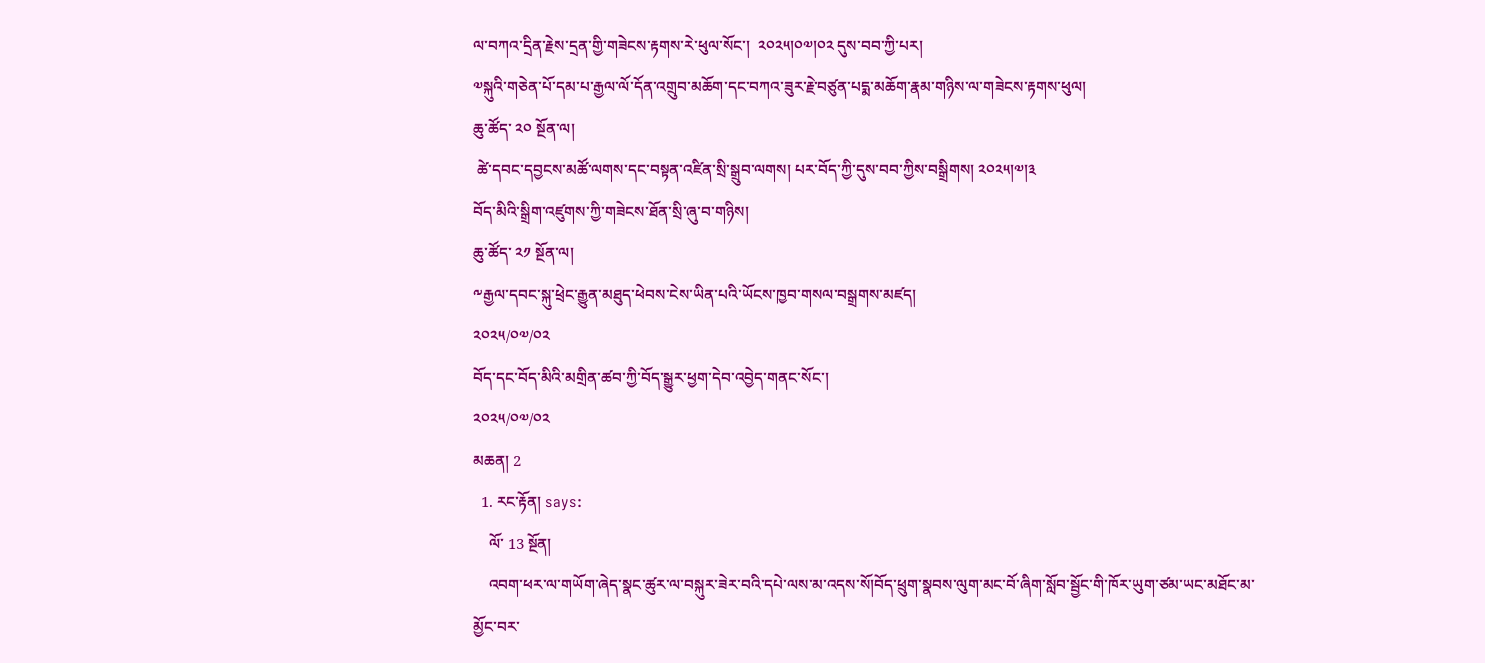ལ་བཀའ་དྲིན་རྗེས་དྲན་གྱི་གཟེངས་རྟགས་རེ་ཕུལ་སོང་།  ༢༠༢༥།༠༧།༠༢ དུས་བབ་ཀྱི་པར།
༧སྐུའི་གཅེན་པོ་དམ་པ་རྒྱལ་ལོ་དོན་འགྲུབ་མཆོག་དང་བཀའ་ཟུར་རྗེ་བཙུན་པདྨ་མཆོག་རྣམ་གཉིས་ལ་གཟེངས་རྟགས་ཕུལ།
ཆུ་ཚོད་ ༢༠ སྔོན་ལ།
 ཚེ་དབང་དབྱངས་མཚོ་ལགས་དང་བསྟན་འཛིན་སྲི་སྒྲུབ་ལགས། པར་བོད་ཀྱི་དུས་བབ་ཀྱིས་བསྒྲིགས། ༢༠༢༥།༧།༣
བོད་མིའི་སྒྲིག་འཛུགས་ཀྱི་གཟེངས་ཐོན་སྲི་ཞུ་བ་གཉིས།
ཆུ་ཚོད་ ༢༡ སྔོན་ལ།
༸རྒྱལ་དབང་སྐུ་ཕྲེང་རྒྱུན་མཐུད་ཕེབས་ངེས་ཡིན་པའི་ཡོངས་ཁྱབ་གསལ་བསྒྲགས་མཛད།
༢༠༢༥/༠༧/༠༢
བོད་དང་བོད་མིའི་མགྲིན་ཚབ་ཀྱི་བོད་སྒྱུར་ཕྱག་དེབ་འབྱེད་གནང་སོང་།
༢༠༢༥/༠༧/༠༢
མཆན། 2
  1. རང་རྟོན། says:
    ལོ་ 13 སྔོན།
    འབག་ཕར་ལ་གཡོག་ཞེད་སྣང་ཚུར་ལ་བསྐུར་ཟེར་བའི་དཔེ་ལས་མ་འདས་སོ།བོད་ཕྲུག་སྣབས་ལུག་མང་བོ་ཞིག་སློབ་སྦྱོང་གི་ཁོར་ཡུག་ཙམ་ཡང་མཐོང་མ་མྱོང་བར་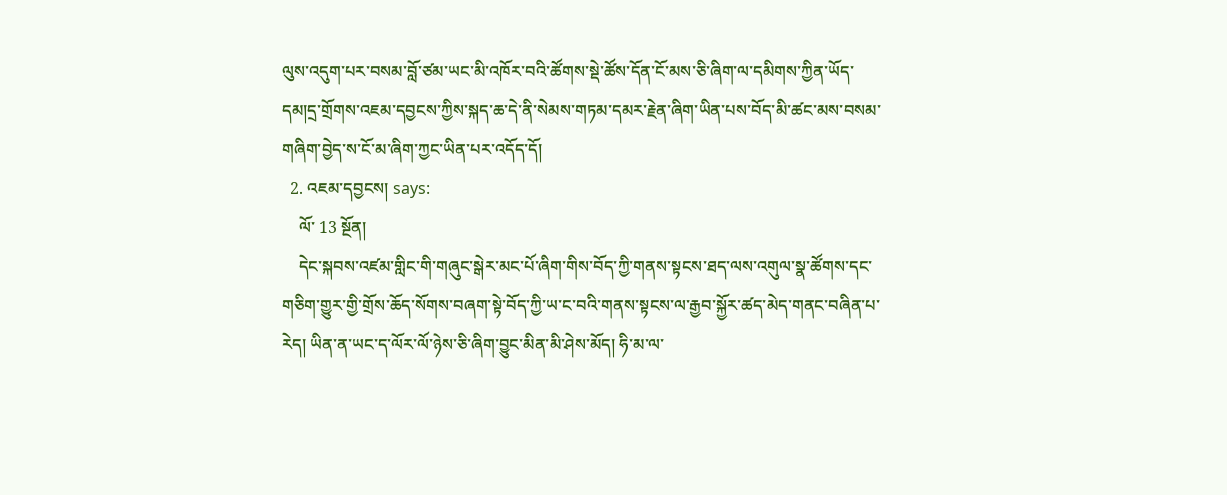ལུས་འདུག་པར་བསམ་བློ་ཙམ་ཡང་མི་འཁོར་བའི་ཚོགས་སྡེ་ཚོས་དོན་ངོ་མས་ཅི་ཞིག་ལ་དམིགས་ཀྱིན་ཡོད་དམ།དྲ་གྲོགས་འཇམ་དབྱངས་ཀྱིས་སྐད་ཆ་དེ་ནི་སེམས་གཏམ་དམར་རྗེན་ཞིག་ཡིན་པས་བོད་མི་ཚང་མས་བསམ་གཞིག་བྱེད་ས་ངོ་མ་ཞིག་ཀྱང་ཡིན་པར་འདོད་དོ།
  2. འཇམ་དབྱངས། says:
    ལོ་ 13 སྔོན།
    དེང་སྐབས་འཛམ་གླིང་གི་གཞུང་སྒེར་མང་པོ་ཞིག་གིས་བོད་ཀྱི་གནས་སྟངས་ཐད་ལས་འགུལ་སྣ་ཚོགས་དང་གཅིག་གྱུར་གྱི་གྲོས་ཆོད་སོགས་བཞག་སྟེ་བོད་ཀྱི་ཡ་ང་བའི་གནས་སྟངས་ལ་རྒྱབ་སྐྱོར་ཚད་མེད་གནང་བཞིན་པ་རེད། ཡིན་ན་ཡང་ད་ལོར་ལོ་ཉེས་ཅི་ཞིག་བྱུང་མིན་མི་ཤེས་མོད། ཧི་མ་ལ་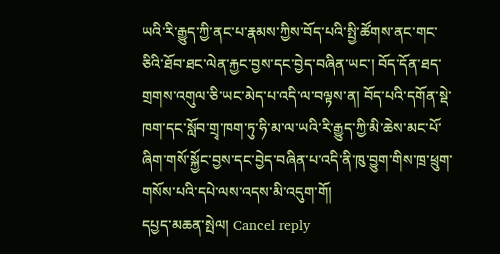ཡའི་རི་རྒྱུད་ཀྱི་ནང་པ་རྣམས་ཀྱིས་བོད་པའི་སྤྱི་ཚོགས་ནང་གང་ཅིའི་ཐོབ་ཐང་ལེན་རྐྱང་བྱས་དང་བྱེད་བཞིན་ཡང་། བོད་དོན་ཐད་གྲགས་འགུལ་ཅི་ཡང་མེད་པ་འདི་ལ་བལྟས་ན། བོད་པའི་དགོན་སྡེ་ཁག་དང་སློབ་གྲྭ་ཁག་ཏུ་ཧི་མ་ལ་ཡའི་རི་རྒྱུད་ཀྱི་མི་ཆེས་མང་པོ་ཞིག་གསོ་སྐྱོང་བྱས་དང་བྱེད་བཞིན་པ་འདི་ནི་ཁུ་བྱུག་གིས་ཁྲ་ཕྲུག་གསོས་པའི་དཔེ་ལས་འདས་མི་འདུག་གོ།
དཔྱད་མཆན་སྤེལ། Cancel reply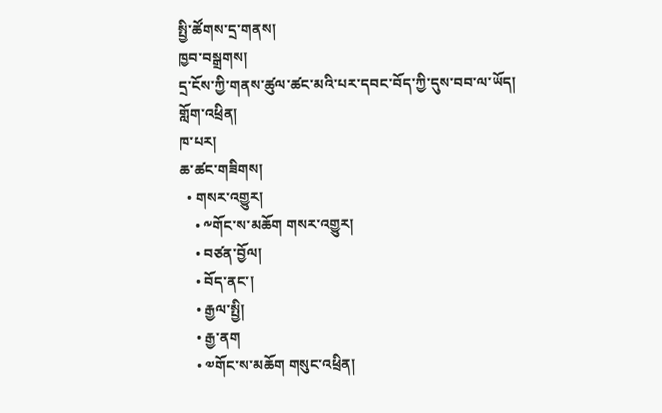སྤྱི་ཚོགས་དྲ་གནས།
ཁྱབ་བསྒྲགས།
དྲ་ངོས་ཀྱི་གནས་ཚུལ་ཚང་མའི་པར་དབང་བོད་ཀྱི་དུས་བབ་ལ་ཡོད།
གློག་འཕྲིན།
ཁ་པར།
ཆ་ཚང་གཟིགས།
  • གསར་འགྱུར།
    • ༸གོང་ས་མཆོག གསར་འགྱུར།
    • བཙན་བྱོལ།
    • བོད་ནང་།
    • རྒྱལ་སྤྱི།
    • རྒྱ་ནག
    • ༧གོང་ས་མཆོག གསུང་འཕྲིན།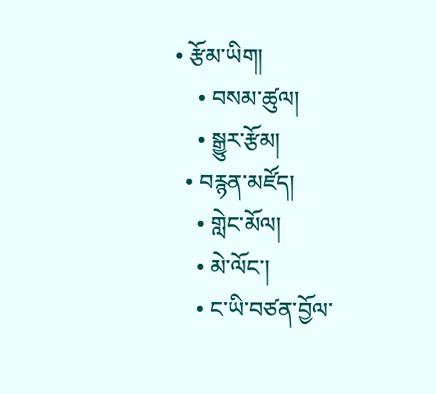• རྩོམ་ཡིག།
    • བསམ་ཚུལ།
    • སྒྱུར་རྩོམ།
  • བརྙན་མཛོད།
    • གླེང་མོལ།
    • མེ་ལོང་།
    • ང་ཡི་བཙན་བྱོལ་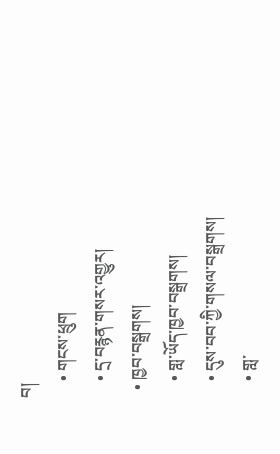བ།
    • གངས་ཕྲུག
    • དྲ་བརྙན་གསར་འགྱུར།
  • ཁྱབ་བསྒྲགས།
    • གླ་ཡོད་ཁྱབ་བསྒྲགས།
    • དུས་བབ་ཀྱི་གསལ་བསྒྲགས།
    • གླ་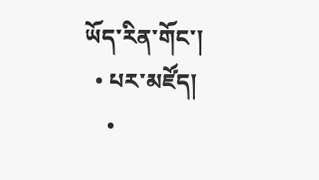ཡོད་རིན་གོང་།
  • པར་མཛོད།
    •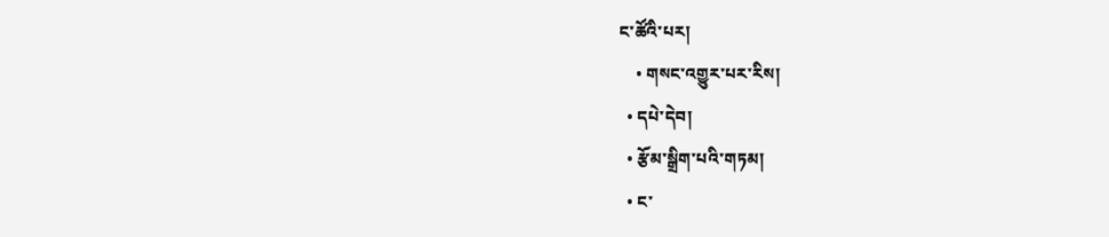ང་ཚོའི་པར།
    • གསང་འགྱུར་པར་རིས།
  • དཔེ་དེབ།
  • རྩོམ་སྒྲིག་པའི་གཏམ།
  • ང་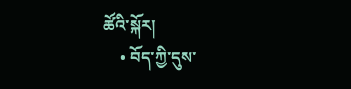ཚོའི་སྐོར།
    • བོད་ཀྱི་དུས་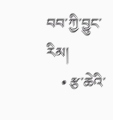བབ་ཀྱི་བྱུང་རིམ།
    • རྩ་ཆེའི་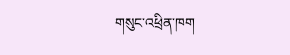གསུང་འཕྲིན་ཁག